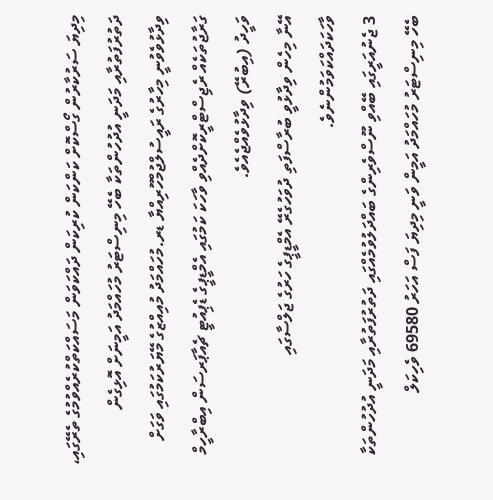މިދިޔަ ސަރުކާރުން ގޯސްކޮށް ކަންކަން ކުރިކަން ދައްކަވަން މަސައްކަތްކުރެއްވުމުގެ ތެރޭގައި، ދަތުރުފަތުރާއި މަދަނީ އުދުހުންތަކާ ބެހޭ މިނިސްޓަރު މުހައްމަދު އަމީނަށް އޮޅިގެން ވިދާޅުވެވުނީ މިހާރުގެ ރައީސުލްޖުމްހޫރިއްޔާ ޑރ.މުހައްމަދު މުއިއްޒުގެ މޭޔަރުކަމުގައި ވަގަށް ގަރާޖުތަކެއް ރެޖިސްޓްރީކޮށްދެއްވި ވާހަކަ ކަމުގައި އެމްޑީޕީގެ ޑެޕިއުޓީ ޗެއާޕަރސަން އިބްރާހީމް ވަހީދު (އިބުރޭ) ވިދާޅުވެއްޖެއެވެ.
އޭނާ މިހެން ވިދާޅުވީ ބުރާސްފަތި ދުވަހުގެރޭ އެމްޑީޕީގެ ހަރުގެ ޖަލްސާގައި ވާހަކަދައްކަވަމުންނެވެ.
3 ޖެނުއަރީގައި ބޭއްވި ނޫސްވެރިންގެ ބައްދަލުވުމެއްގައި ދަތުރުފަތުރާއި މަދަނީ އުދުހުންތަކާ ބެހޭ މިނިސްޓަރު މުހައްމަދު އަމީން ވަނީ މިދިޔަ ފަސް އަހަރު 69580 ވެހިކަލް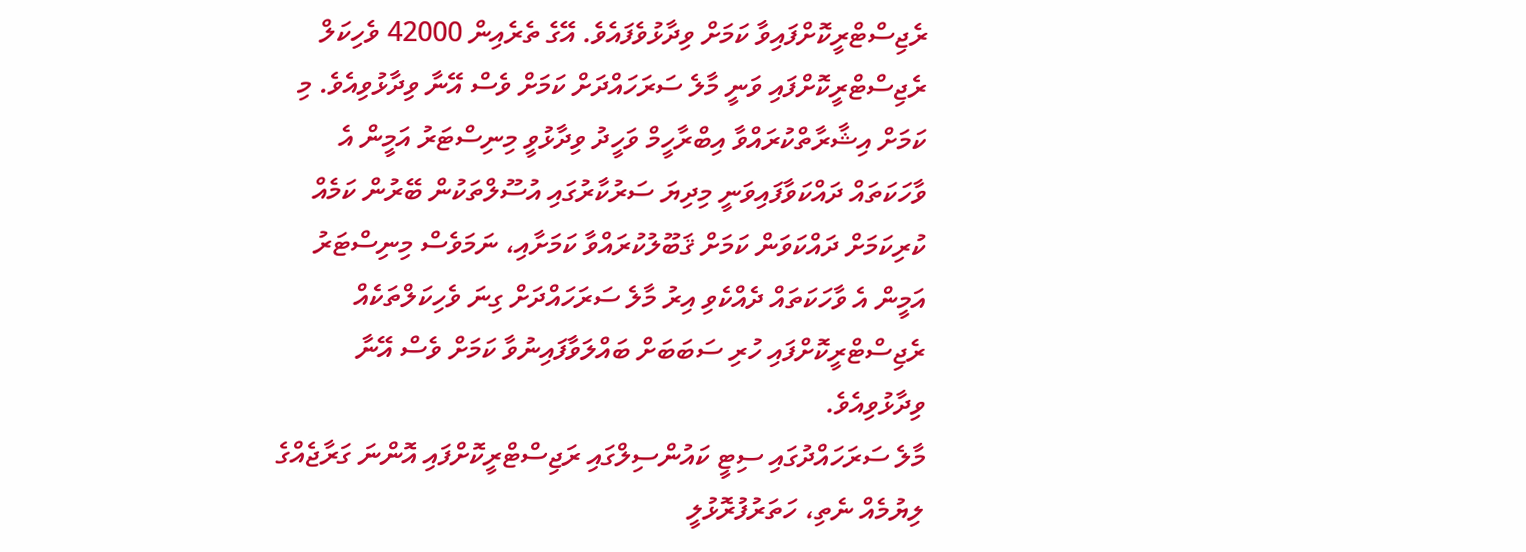ރެޖިސްޓްރީކޮށްފައިވާ ކަމަށް ވިދާޅުވެފައެވެ. އޭގެ ތެރެއިން 42000 ވެހިކަލް ރެޖިސްޓްރީކޮށްފައި ވަނީ މާލެ ސަރަހައްދަށް ކަމަށް ވެސް އޭނާ ވިދާޅުވިއެވެ. މި ކަމަށް އިޝާރާތްކުރައްވާ އިބްރާހީމް ވަހީދު ވިދާޅުވީ މިނިސްޓަރު އަމީން އެ ވާހަކަތައް ދައްކަވާފައިވަނީ މިދިޔަ ސަރުކާރުގައި އުސޫލްތަކުން ބޭރުން ކަމެއް ކުރިކަމަށް ދައްކަވަން ކަމަށް ޤަބޫލުކުރައްވާ ކަމަށާއި، ނަމަވެސް މިނިސްޓަރު އަމީން އެ ވާހަކަތައް ދެއްކެވި އިރު މާލެ ސަރަހައްދަށް ގިނަ ވެހިކަލްތަކެއް ރެޖިސްޓްރީކޮށްފައި ހުރި ސަބަބަށް ބައްލަވާފައިނުވާ ކަމަށް ވެސް އޭނާ ވިދާޅުވިއެވެ.
މާލެ ސަރަހައްދުގައި ސިޓީ ކައުންސިލްގައި ރަޖިސްޓްރީކޮށްފައި އޮންނަ ގަރާޖެއްގެ ލިޔުމެއް ނެތި، ހަތަރުފުރޮޅުލީ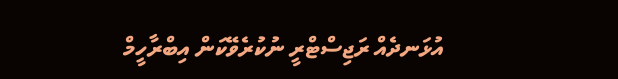އުޅަނދެއް ރަޖިސްޓްރީ ނުކުރެވޭކަން އިބްރާހީމް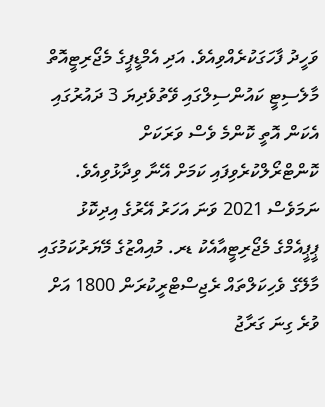ވަހީދު ފާހަގަކުރެއްވިއެވެ. އަދި އެމްޑީޕީގެ މެޖޯރިޓީއޮތް މާލެސިޓީ ކައުންސިލްގައި ވޭތުވެދިޔަ 3 ދައުރުގައި އެކަން އޮތީ ކޮންމެ ވެސް ވަރަކަށް ކޮންޓްރޯލްކުރެވިފައި ކަމަށް އޭނާ ވިދާޅުވިއެވެ. ނަމަވެސް 2021 ވަނަ އަހަރު އޭރުގެ އިދިކޮޅު ޕީޕީއެމްގެ މެޖޯރިޓީއާއެކު ޑރ. މުއިއްޒުގެ މޭޔަރުކަމުގައި މާލޭގެ ވެހިކަލްތައް ރެޖިސްޓްރީކުރަން 1800 އަށް ވުރެ ގިނަ ގަރާޖު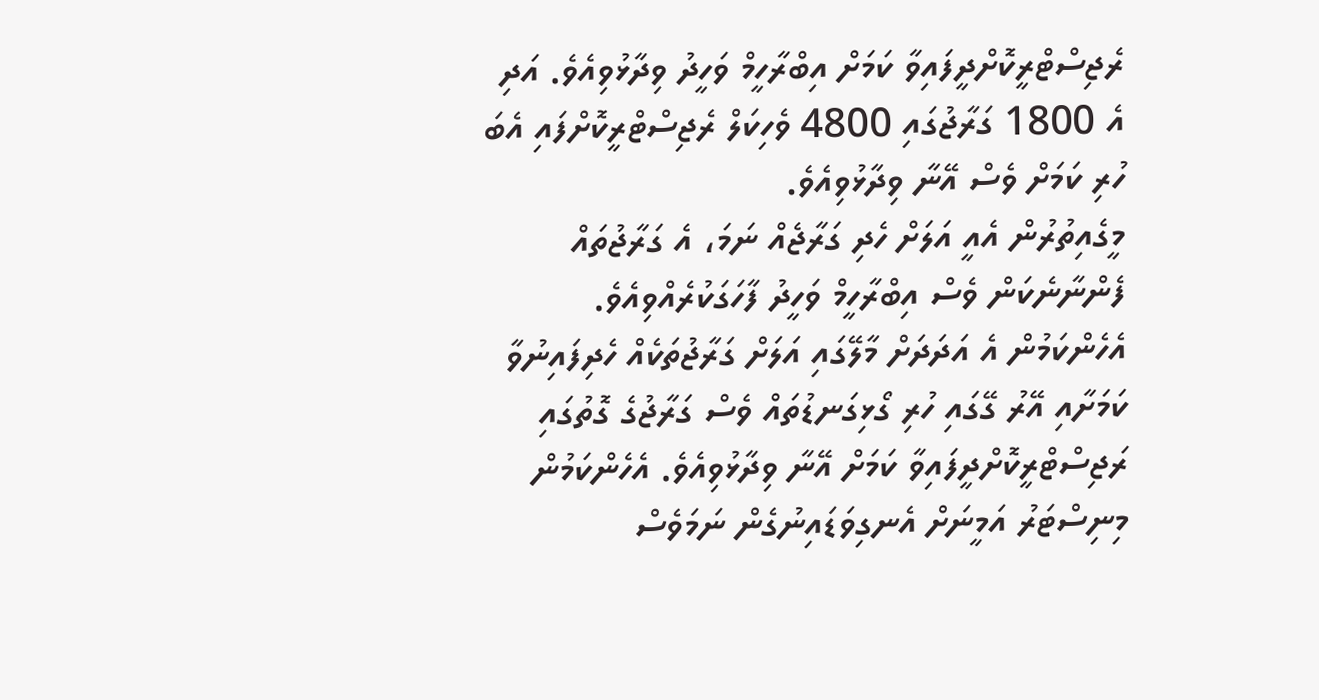ރެޖިސްޓްރީކޮށްދީފައިވާ ކަމަށް އިބްރާހީމް ވަހީދު ވިދާޅުވިއެވެ. އަދި އެ 1800 ގަރާޖުގައި 4800 ވެހިކަލް ރެޖިސްޓްރީކޮށްފައި އެބަ ހުރި ކަމަށް ވެސް އޭނާ ވިދާޅުވިއެވެ.
މީގެއިތުރުން އެއީ އަލަށް ހެދި ގަރާޖެއް ނަމަ، އެ ގަރާޖުތައް ފެންނާނެކަން ވެސް އިބްރާހީމް ވަހީދު ފާހަގަކުރެއްވިއެވެ. އެހެންކަމުން އެ އަދަދަށް މާލޭގައި އަލަށް ގަރާޖުތަކެއް ހެދިފައިނުވާ ކަމަށާއި އޭރު ގޭގައި ހުރި ގޯޅިގަނޑުތައް ވެސް ގަރާޖުގެ ގޮތުގައި ރަޖިސްޓްރީކޮށްދީފައިވާ ކަމަށް އޭނާ ވިދާޅުވިއެވެ. އެހެންކަމުން މިނިސްޓަރު އަމީނަށް އެނގިވަޑައިނުގެން ނަމަވެސް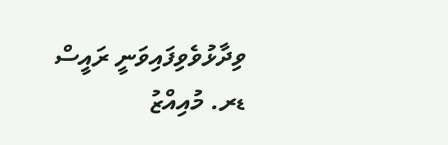ވިދާޅުވެވިފައިވަނީ ރައީސް ޑރ. މުއިއްޒު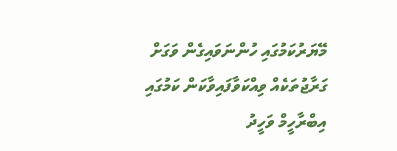މޭޔަރުކަމުގައި ހުންނަވައިގެން ވަގަށް ގަރާޖުތަކެއް ވިއްކަވާފައިވާކަން ކަމުގައި އިބްރާހީމް ވަހީދު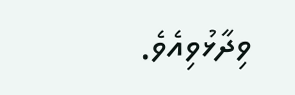ވިދާޅުވިއެވެ.